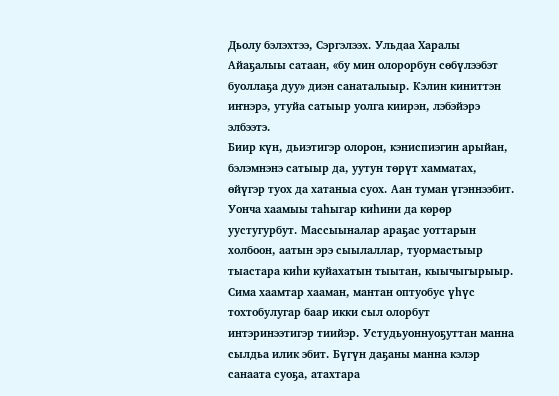Дьолу бэлэхтээ, Сэргэлээх. Ульдаа Харалы
Айаҕалыы сатаан, «бу мин олорорбун сөбүлээбэт буоллаҕа дуу» диэн санаталыыр. Кэлин киниттэн иҥнэрэ, утуйа сатыыр уолга киирэн, лэбэйэрэ элбээтэ.
Биир күн, дьиэтигэр олорон, кэниспиэгин арыйан, бэлэмнэнэ сатыыр да, уутун төрүт хамматах, өйүгэр туох да хатаныа суох. Аан туман үгэннээбит. Уонча хаамыы таһыгар киһини да көрөр уустугурбут. Массыыналар араҕас уоттарын холбоон, аатын эрэ сыылаллар, туормастыыр тыастара киһи куйахатын тыытан, кыычыгырыыр. Сима хаамтар хааман, мантан оптуобус үһүс тохтобулугар баар икки сыл олорбут интэринээтигэр тиийэр. Устудьуоннуоҕуттан манна сылдьа илик эбит. Бүгүн даҕаны манна кэлэр санаата суоҕа, атахтара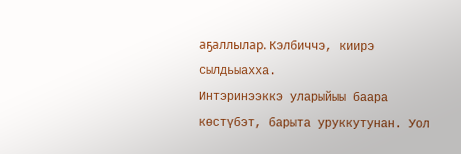аҕаллылар. Кэлбиччэ, киирэ сылдьыахха.
Интэринээккэ уларыйыы баара көстүбэт, барыта уруккутунан. Уол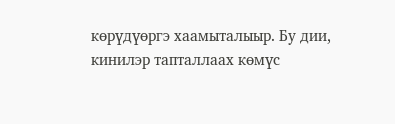көрүдүөргэ хаамыталыыр. Бу дии, кинилэр тапталлаах көмүс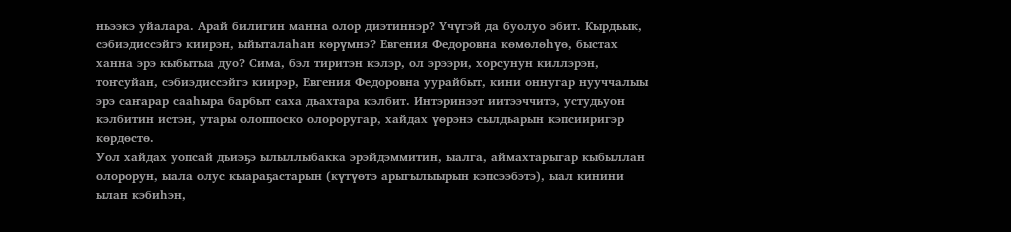ньээкэ уйалара. Арай билигин манна олор диэтиннэр? Үчүгэй да буолуо эбит. Кырдьык, сэбиэдиссэйгэ киирэн, ыйыталаһан көрүмнэ? Евгения Федоровна көмөлөһүө, быстах ханна эрэ кыбытыа дуо? Сима, бэл тиритэн кэлэр, ол эрээри, хорсунун киллэрэн, тоҥсуйан, сэбиэдиссэйгэ киирэр, Евгения Федоровна уурайбыт, кини оннугар нууччалыы эрэ саҥарар сааһыра барбыт саха дьахтара кэлбит. Интэринээт иитээччитэ, устудьуон кэлбитин истэн, утары олоппоско олороругар, хайдах үөрэнэ сылдьарын кэпсииригэр көрдөстө.
Уол хайдах уопсай дьиэҕэ ылыллыбакка эрэйдэммитин, ыалга, аймахтарыгар кыбыллан олорорун, ыала олус кыараҕастарын (күтүөтэ арыгылыырын кэпсээбэтэ), ыал кинини ылан кэбиһэн,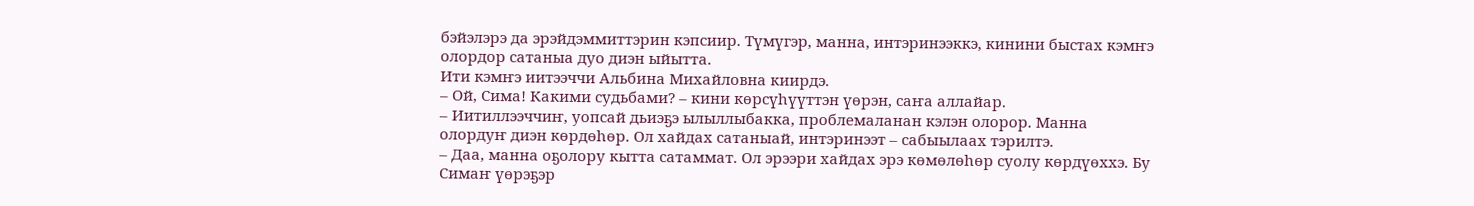бэйэлэрэ да эрэйдэммиттэрин кэпсиир. Түмүгэр, манна, интэринээккэ, кинини быстах кэмҥэ олордор сатаныа дуо диэн ыйытта.
Ити кэмҥэ иитээччи Альбина Михайловна киирдэ.
– Ой, Сима! Какими судьбами? – кини көрсүһүүттэн үөрэн, саҥа аллайар.
– Иитиллээччиҥ, уопсай дьиэҕэ ылыллыбакка, проблемаланан кэлэн олорор. Манна олордуҥ диэн көрдөһөр. Ол хайдах сатаныай, интэринээт – сабыылаах тэрилтэ.
– Даа, манна оҕолору кытта сатаммат. Ол эрээри хайдах эрэ көмөлөһөр суолу көрдүөххэ. Бу Симаҥ үөрэҕэр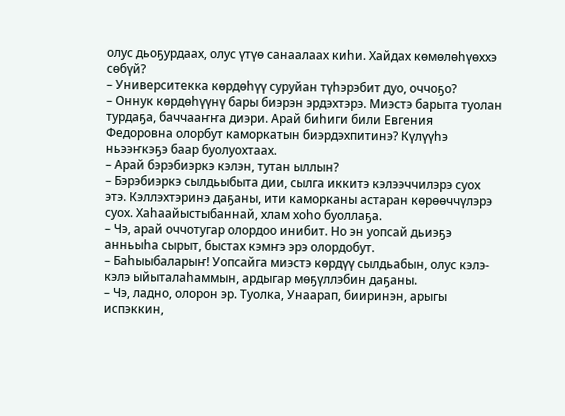олус дьоҕурдаах, олус үтүө санаалаах киһи. Хайдах көмөлөһүөххэ сөбүй?
– Университекка көрдөһүү суруйан түһэрэбит дуо, оччоҕо?
– Оннук көрдөһүүнү бары биэрэн эрдэхтэрэ. Миэстэ барыта туолан турдаҕа, баччааҥҥа диэри. Арай биһиги били Евгения Федоровна олорбут каморкатын биэрдэхпитинэ? Күлүүһэ ньээҥкэҕэ баар буолуохтаах.
– Арай бэрэбиэркэ кэлэн, тутан ыллын?
– Бэрэбиэркэ сылдьыбыта дии, сылга иккитэ кэлээччилэрэ суох этэ. Кэллэхтэринэ даҕаны, ити каморканы астаран көрөөччүлэрэ суох. Хаһаайыстыбаннай, хлам хоһо буоллаҕа.
– Чэ, арай оччотугар олордоо инибит. Но эн уопсай дьиэҕэ анньыһа сырыт, быстах кэмҥэ эрэ олордобут.
– Баһыыбаларыҥ! Уопсайга миэстэ көрдүү сылдьабын, олус кэлэ-кэлэ ыйыталаһаммын, ардыгар мөҕүллэбин даҕаны.
– Чэ, ладно, олорон эр. Туолка, Унаарап, бииринэн, арыгы испэккин,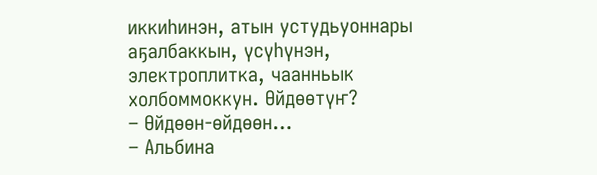иккиһинэн, атын устудьуоннары аҕалбаккын, үсүһүнэн, электроплитка, чаанньык холбоммоккун. Өйдөөтүҥ?
– Өйдөөн-өйдөөн…
– Альбина